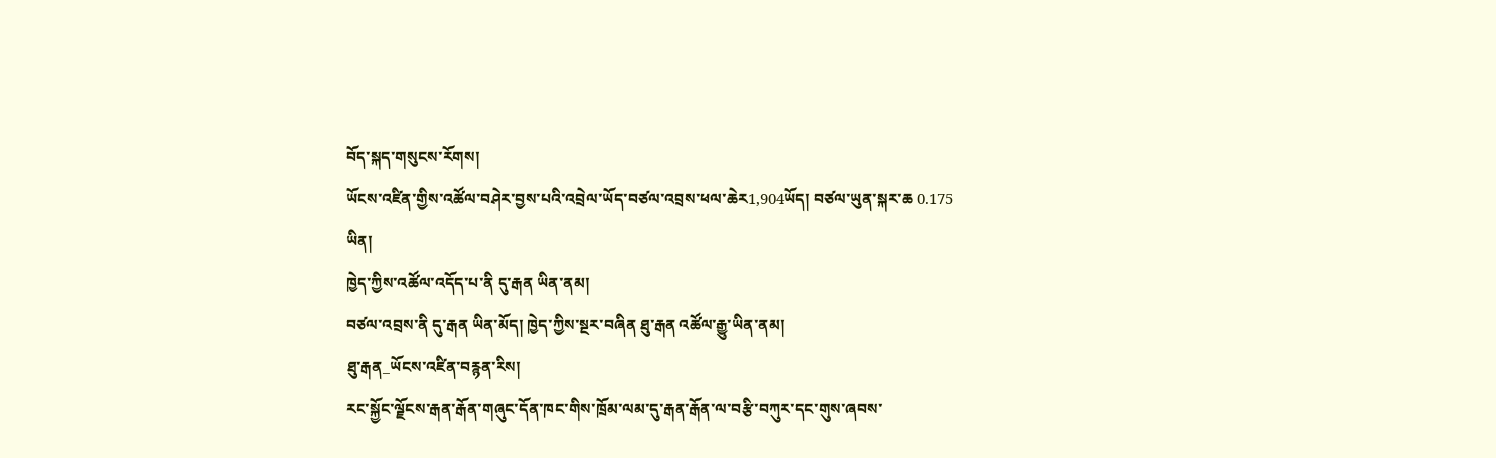བོད་སྐད་གསུངས་རོགས།
ཡོངས་འཛིན་གྱིས་འཚོལ་བཤེར་བྱས་པའི་འབྲེལ་ཡོད་བཙལ་འབྲས་ཕལ་ཆེར1,904ཡོད། བཙལ་ཡུན་སྐར་ཆ 0.175
ཡིན།
ཁྱེད་ཀྱིས་འཚོལ་འདོད་པ་ནི དུ་རྒན ཡིན་ནམ།
བཙལ་འབྲས་ནི དུ་རྒན ཡིན་མོད། ཁྱེད་ཀྱིས་སྔར་བཞིན ཐུ་རྒན འཚོལ་རྒྱུ་ཡིན་ནམ།
ཐུ་རྒན_ཡོངས་འཛིན་བརྙན་རིས།
རང་སྐྱོང་ལྗོངས་རྒན་རྒོན་གཞུང་དོན་ཁང་གིས་ཁྲོམ་ལམ་དུ་རྒན་རྒོན་ལ་བརྩི་བཀུར་དང་གུས་ཞབས་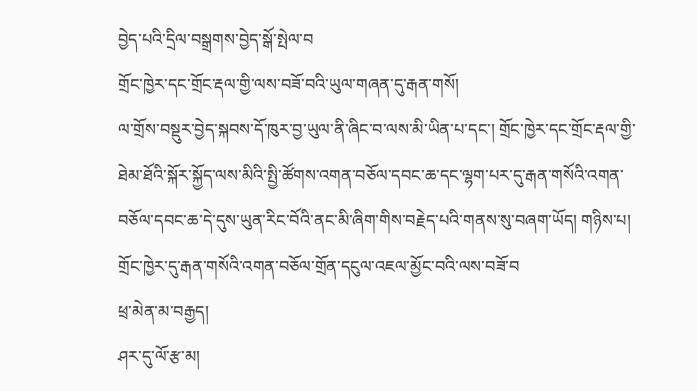བྱེད་པའི་དྲིལ་བསྒྲགས་བྱེད་སྒོ་སྤེལ་བ
གྲོང་ཁྱེར་དང་གྲོང་རྡལ་གྱི་ལས་བཟོ་བའི་ཡུལ་གཞན་དུ་རྒན་གསོ།
ལ་གྲོས་བསྡུར་བྱེད་སྐབས་དོ་ཁུར་བྱ་ཡུལ་ནི་ཞིང་བ་ལས་མི་ཡིན་པ་དང་། གྲོང་ཁྱེར་དང་གྲོང་རྡལ་གྱི་ཐེམ་ཐོའི་སྐོར་སྐྱོད་ལས་མིའི་སྤྱི་ཚོགས་འགན་བཅོལ་དབང་ཆ་དང་ལྷག་པར་དུ་རྒན་གསོའི་འགན་བཅོལ་དབང་ཆ་དེ་དུས་ཡུན་རིང་བོའི་ནང་མི་ཞིག་གིས་བརྗེད་པའི་གནས་སུ་བཞག་ཡོད། གཉིས་པ། གྲོང་ཁྱེར་དུ་རྒན་གསོའི་འགན་བཅོལ་གྲོན་དངུལ་འཇལ་མྱོང་བའི་ལས་བཟོ་བ
ཕྲ་མེན་མ་བརྒྱད།
ཤར་དུ་ལོ་རྩ་མ།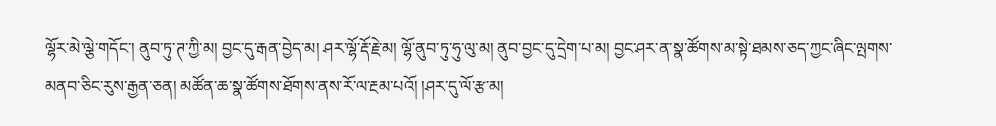ལྷོར་མེ་ལྕེ་གདོང་། ནུབ་ཏུ་ཊ་ཀྱི་མ། བྱང་དུ་རྒན་བྱེད་མ། ཤར་ལྷོ་རྡོ་རྗེ་མ། ལྷོ་ནུབ་ཏུ་ཧུ་ལུ་མ། ནུབ་བྱང་དུ་དྲེག་པ་མ། བྱང་ཤར་ན་སྣ་ཚོགས་མ་སྟེ་ཐམས་ཅད་ཀྱང་ཞིང་ལྤགས་མནབ་ཅིང་རུས་རྒྱན་ཅན། མཚོན་ཆ་སྣ་ཚོགས་ཐོགས་ནས་རོ་ལ་རྔམ་པའོ། །ཤར་དུ་ལོ་རྩ་མ།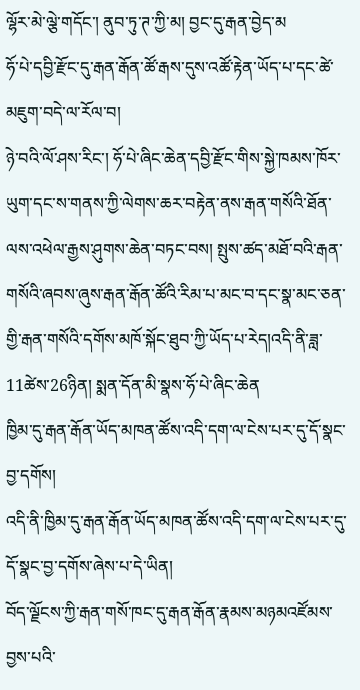ལྷོར་མེ་ལྕེ་གདོང་། ནུབ་ཏུ་ཊ་ཀྱི་མ། བྱང་དུ་རྒན་བྱེད་མ
ཧོ་པེ་དབྱི་རྫོང་དུ་རྒན་རྒོན་ཚོ་རྒས་དུས་འཚོ་རྟེན་ཡོད་པ་དང་ཚེ་མཇུག་བདེ་ལ་རོལ་བ།
ཉེ་བའི་ལོ་ཤས་རིང་། ཧོ་པེ་ཞིང་ཆེན་དབྱི་རྫོང་གིས་སྐྱེ་ཁམས་ཁོར་ཡུག་དང་ས་གནས་ཀྱི་ལེགས་ཆར་བརྟེན་ནས་རྒན་གསོའི་ཐོན་ལས་འཕེལ་རྒྱས་ཤུགས་ཆེན་བཏང་བས། སྤུས་ཚད་མཐོ་བའི་རྒན་གསོའི་ཞབས་ཞུས་རྒན་རྒོན་ཚོའི་རིམ་པ་མང་བ་དང་སྣ་མང་ཅན་གྱི་རྒན་གསོའི་དགོས་མཁོ་སྐོང་ཐུབ་ཀྱི་ཡོད་པ་རེད།འདི་ནི་ཟླ་11ཚེས་26ཉིན། སྨན་དོན་མི་སྣས་ཧོ་པེ་ཞིང་ཆེན
ཁྱིམ་དུ་རྒན་རྒོན་ཡོད་མཁན་ཚོས་འདི་དག་ལ་ངེས་པར་དུ་དོ་སྣང་བྱ་དགོས།
འདི་ནི་ཁྱིམ་དུ་རྒན་རྒོན་ཡོད་མཁན་ཚོས་འདི་དག་ལ་ངེས་པར་དུ་དོ་སྣང་བྱ་དགོས་ཞེས་པ་དེ་ཡིན།
བོད་ལྗོངས་ཀྱི་རྒན་གསོ་ཁང་དུ་རྒན་རྒོན་རྣམས་མཉམའཛོམས་བྱས་པའི་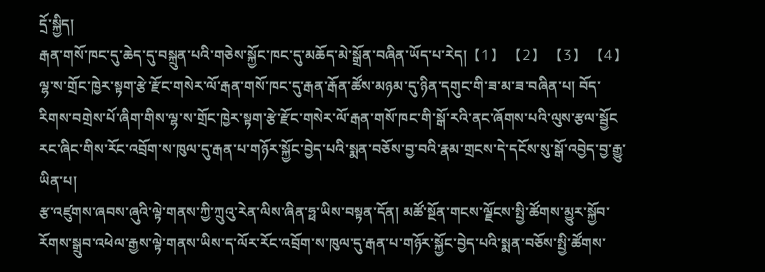དྲོ་སྐྱིད།
རྒན་གསོ་ཁང་དུ་ཆེད་དུ་བསྐྲུན་པའི་གཅེས་སྐྱོང་ཁང་དུ་མཆོད་མེ་སྒྲོན་བཞིན་ཡོད་པ་རེད།【1】 【2】 【3】 【4】 ལྷ་ས་གྲོང་ཁྱེར་སྟག་རྩེ་རྫོང་གསེར་ལོ་རྒན་གསོ་ཁང་དུ་རྒན་རྒོན་ཚོས་མཉམ་དུ་ཉིན་དགུང་གི་ཟ་མ་ཟ་བཞིན་པ། བོད་རིགས་བགྲེས་པོ་ཞིག་གིས་ལྷ་ས་གྲོང་ཁྱེར་སྟག་རྩེ་རྫོང་གསེར་ལོ་རྒན་གསོ་ཁང་གི་སྒོ་རའི་ནང་ཞོགས་པའི་ལུས་རྩལ་སྦྱོང
རང་ཞིང་གིས་རོང་འབྲོག་ས་ཁུལ་དུ་རྒན་པ་གཉོར་སྐྱོང་བྱེད་པའི་སྨན་བཅོས་བྱ་བའི་རྣམ་གྲངས་དེ་དངོས་སུ་སྒོ་འབྱེད་བྱ་རྒྱུ་ཡིན་པ།
རྩ་འཛུགས་ཞབས་ཞུའི་ལྟེ་གནས་ཀྱི་ཀྲུའུ་རེན་ལིས་ཞིན་ཧྥ་ཡིས་བསྟན་དོན། མཚོ་སྔོན་གངས་ལྗོངས་སྤྱི་ཚོགས་མྱུར་སྐྱོབ་རོགས་སྒྲུབ་འཕེལ་རྒྱས་ལྟེ་གནས་ཡིས་ད་ལོར་རོང་འབྲོག་ས་ཁུལ་དུ་རྒན་པ་གཉོར་སྐྱོང་བྱེད་པའི་སྨན་བཅོས་སྤྱི་ཚོགས་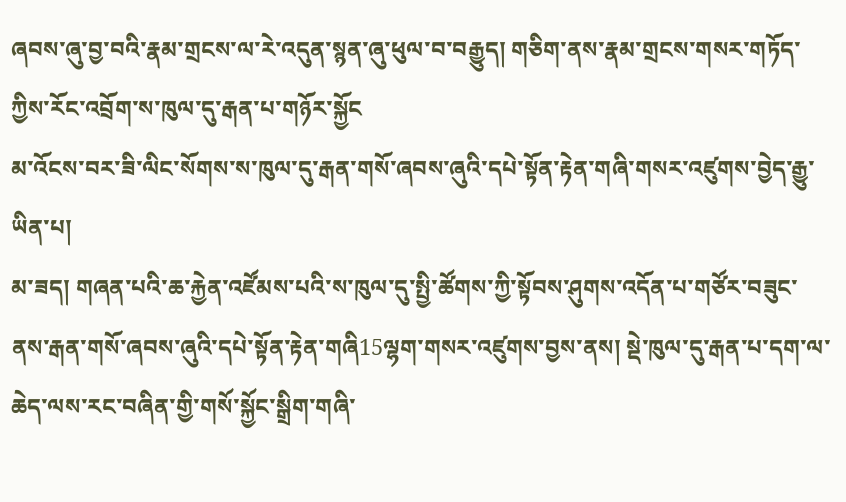ཞབས་ཞུ་བྱ་བའི་རྣམ་གྲངས་ལ་རེ་འདུན་སྙན་ཞུ་ཕུལ་བ་བརྒྱུད། གཅིག་ནས་རྣམ་གྲངས་གསར་གཏོད་ཀྱིས་རོང་འབྲོག་ས་ཁུལ་དུ་རྒན་པ་གཉོར་སྐྱོང
མ་འོངས་བར་ཟི་ལིང་སོགས་ས་ཁུལ་དུ་རྒན་གསོ་ཞབས་ཞུའི་དཔེ་སྟོན་རྟེན་གཞི་གསར་འཛུགས་བྱེད་རྒྱུ་ཡིན་པ།
མ་ཟད། གཞན་པའི་ཆ་རྐྱེན་འཛོམས་པའི་ས་ཁུལ་དུ་སྤྱི་ཚོགས་ཀྱི་སྟོབས་ཤུགས་འདོན་པ་གཙོར་བཟུང་ནས་རྒན་གསོ་ཞབས་ཞུའི་དཔེ་སྟོན་རྟེན་གཞི15ལྷག་གསར་འཛུགས་བྱས་ནས། སྡེ་ཁུལ་དུ་རྒན་པ་དག་ལ་ཆེད་ལས་རང་བཞིན་གྱི་གསོ་སྐྱོང་སྒྲིག་གཞི་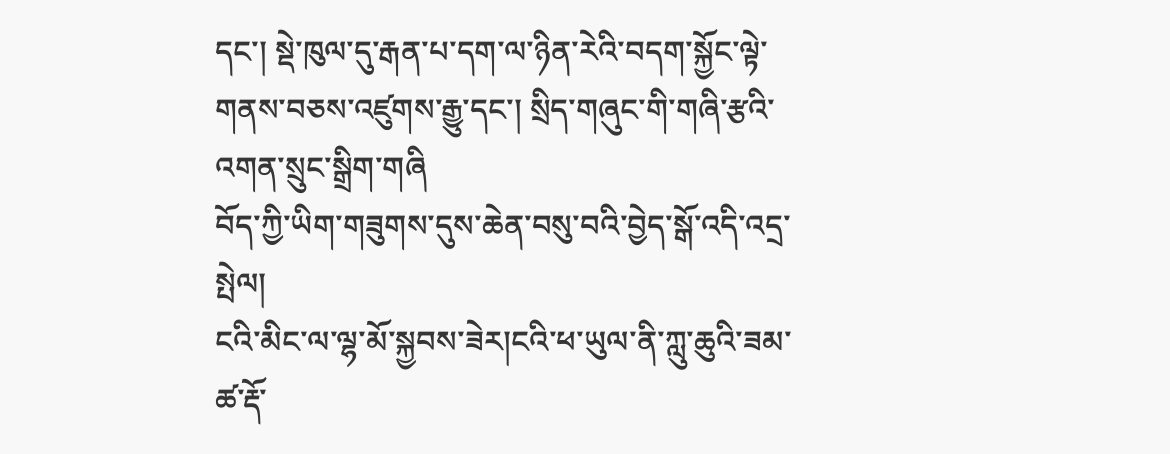དང་། སྡེ་ཁུལ་དུ་རྒན་པ་དག་ལ་ཉིན་རེའི་བདག་སྐྱོང་ལྟེ་གནས་བཅས་འཛུགས་རྒྱུ་དང་། སྲིད་གཞུང་གི་གཞི་རྩའི་འགན་སྲུང་སྒྲིག་གཞི
བོད་ཀྱི་ཡིག་གཟུགས་དུས་ཆེན་བསུ་བའི་བྱེད་སྒོ་འདི་འདྲ་སྤེལ།
ངའི་མིང་ལ་ལྷ་མོ་སྐྱབས་ཟེར།ངའི་ཕ་ཡུལ་ནི་ཀླུ་ཆུའི་ཟམ་ཚ་རྡོ་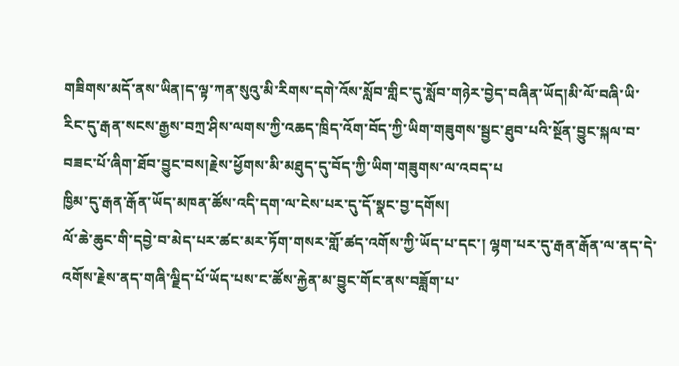གཟིགས་མདོ་ནས་ཡིན།ད་ལྟ་ཀན་སུའུ་མི་རིགས་དགེ་འོས་སློབ་གླིང་དུ་སློབ་གཉེར་བྱེད་བཞིན་ཡོད།མི་ལོ་བཞི་ཡི་རིང་དུ་རྒན་སངས་རྒྱས་བཀྲ་ཤིས་ལགས་ཀྱི་འཆད་ཁྲིད་འོག་བོད་ཀྱི་ཡིག་གཟུགས་སྦྱང་ཐུབ་པའི་སྔོན་བྱུང་སྐལ་བ་བཟང་པོ་ཞིག་ཐོབ་བྱུང་བས།རྗེས་ཕྱོགས་མི་མཐུད་དུ་བོད་ཀྱི་ཡིག་གཟུགས་ལ་འབད་པ
ཁྱིམ་དུ་རྒན་རྒོན་ཡོད་མཁན་ཚོས་འདི་དག་ལ་ངེས་པར་དུ་དོ་སྣང་བྱ་དགོས།
ལོ་ཆེ་ཆུང་གི་དབྱེ་བ་མེད་པར་ཚང་མར་ཏོག་གསར་གློ་ཚད་འགོས་ཀྱི་ཡོད་པ་དང་། ལྷག་པར་དུ་རྒན་རྒོན་ལ་ནད་དེ་འགོས་རྗེས་ནད་གཞི་ལྗིད་པོ་ཡོད་པས་ང་ཚོས་རྐྱེན་མ་བྱུང་གོང་ནས་བཟློག་པ་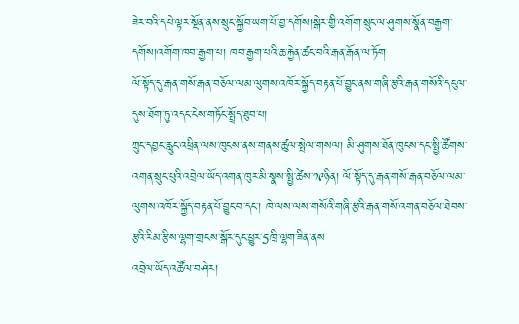ཟེར་བའི་དཔེ་ལྟར་སྔོན་ནས་སྲུང་སྐྱོབ་ཡག་པོ་བྱ་དགོས།སྒེར་གྱི་འགོག་སྲུང་ལ་ཤུགས་སྣོན་བརྒྱག་དགོས།འགོག་ཁབ་རྒྱག་པ། ཁབ་རྒྱག་པའི་ཆ་རྐྱེན་ཚང་བའི་རྒན་རྒོན་ལ་ཏོག
ལོ་སྟོད་དུ་རྒན་གསོ་རྒན་བཅོལ་ལམ་ལུགས་འཁོར་སྐྱོད་བརྟན་པོ་བྱུང་ནས་གཞི་རྩའི་རྒན་གསོའི་དངུལ་དུས་ཐོག་ཏུ་འདང་ངེས་གཏོང་སྤྲོད་ཐུབ་པ།
ཀྲུང་དབྱང་རླུང་འཕྲིན་ལས་ཁུངས་ནས་གནས་ཚུལ་སྤེལ་གསལ། མི་ཤུགས་ཐོན་ཁུངས་དང་སྤྱི་ཚོགས་འགན་སྲུང་པུའི་འབྲེལ་ཡོད་འགན་ཁུར་མི་སྣས་སྤྱི་ཚེས་༡༩ཉིན། ལོ་སྟོད་དུ་རྒན་གསོ་རྒན་བཅོལ་ལམ་ལུགས་འཁོར་སྐྱོད་བརྟན་པོ་བྱུང་བ་དང་། ཁེ་ལས་ལས་གསོའི་གཞི་རྩའི་རྒན་གསོ་འགན་བཅོལ་ཐེབས་རྩའི་རིམ་རྩིས་ལྷག་གྲངས་སྒོར་དུང་ཕྱུར་5ཁྲི་ལྷག་ཟིན་ནས
འབྲེལ་ཡོད་འཚོལ་བཤེར།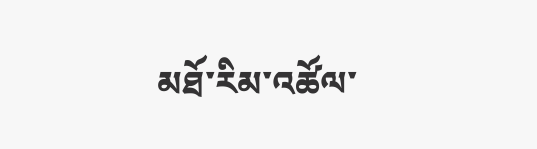མཐོ་རིམ་འཚོལ་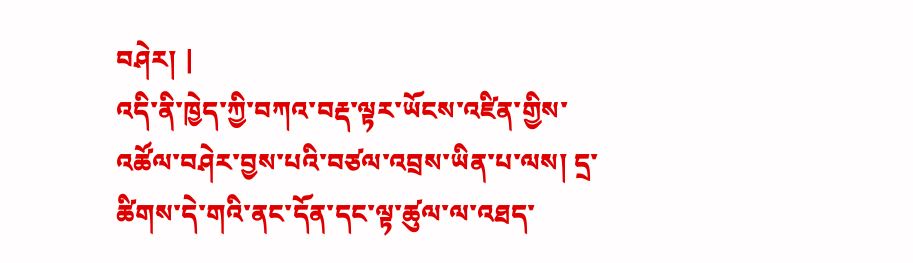བཤེར། |
འདི་ནི་ཁྱེད་ཀྱི་བཀའ་བརྡ་ལྟར་ཡོངས་འཛིན་གྱིས་འཚོལ་བཤེར་བྱས་པའི་བཙལ་འབྲས་ཡིན་པ་ལས། དྲ་ཚིགས་དེ་གའི་ནང་དོན་དང་ལྟ་ཚུལ་ལ་འཐད་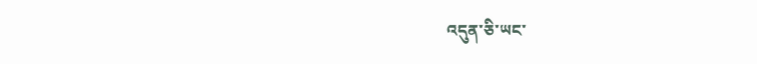འདུན་ཅི་ཡང་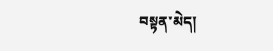བསྟན་མེད།